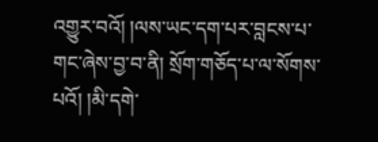འགྱུར་བའོ། །ལས་ཡང་དག་པར་བླངས་པ་གང་ཞེས་བྱ་བ་ནི། སྲོག་གཅོད་པ་ལ་སོགས་པའོ། །མི་དགེ་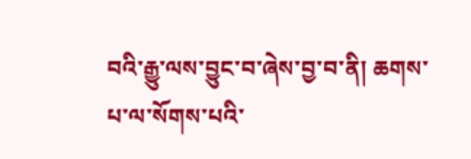བའི་རྒྱུ་ལས་བྱུང་བ་ཞེས་བྱ་བ་ནི། ཆགས་པ་ལ་སོགས་པའི་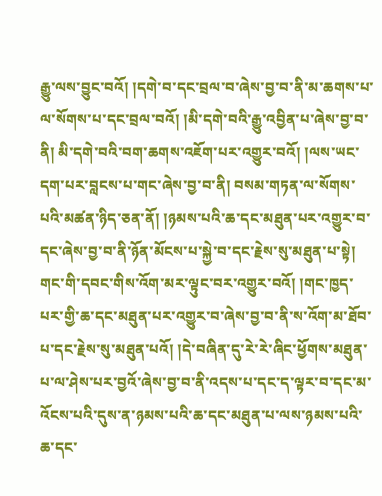རྒྱུ་ལས་བྱུང་བའོ། །དགེ་བ་དང་བྲལ་བ་ཞེས་བྱ་བ་ནི་མ་ཆགས་པ་ལ་སོགས་པ་དང་བྲལ་བའོ། །མི་དགེ་བའི་རྒྱུ་འབྱིན་པ་ཞེས་བྱ་བ་ནི། མི་དགེ་བའི་བག་ཆགས་འཇོག་པར་འགྱུར་བའོ། །ལས་ཡང་དག་པར་བླངས་པ་གང་ཞེས་བྱ་བ་ནི། བསམ་གཏན་ལ་སོགས་པའི་མཚན་ཉིད་ཅན་ནོ། །ཉམས་པའི་ཆ་དང་མཐུན་པར་འགྱུར་བ་དང་ཞེས་བྱ་བ་ནི་ཉོན་མོངས་པ་སྐྱེ་བ་དང་རྗེས་སུ་མཐུན་པ་སྟེ། གང་གི་དབང་གིས་འོག་མར་ལྟུང་བར་འགྱུར་བའོ། །གང་ཁྱད་པར་གྱི་ཆ་དང་མཐུན་པར་འགྱུར་བ་ཞེས་བྱ་བ་ནི་ས་འོག་མ་ཐོབ་པ་དང་རྗེས་སུ་མཐུན་པའོ། །དེ་བཞིན་དུ་རེ་རེ་ཞིང་ཕྱོགས་མཐུན་པ་ལ་ཤེས་པར་བྱའོ་ཞེས་བྱ་བ་ནི་འདས་པ་དང་ད་ལྟར་བ་དང་མ་འོངས་པའི་དུས་ན་ཉམས་པའི་ཆ་དང་མཐུན་པ་ལས་ཉམས་པའི་ཆ་དང་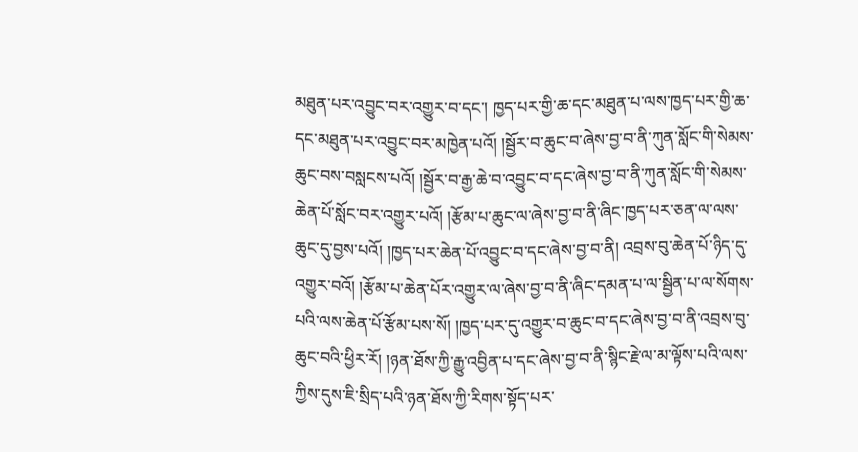མཐུན་པར་འབྱུང་བར་འགྱུར་བ་དང་། ཁྱད་པར་གྱི་ཆ་དང་མཐུན་པ་ལས་ཁྱད་པར་གྱི་ཆ་དང་མཐུན་པར་འབྱུང་བར་མཁྱེན་པའོ། །སྦྱོར་བ་ཆུང་བ་ཞེས་བྱ་བ་ནི་ཀུན་སློང་གི་སེམས་ཆུང་བས་བསླངས་པའོ། །སྦྱོར་བ་རྒྱ་ཆེ་བ་འབྱུང་བ་དང་ཞེས་བྱ་བ་ནི་ཀུན་སློང་གི་སེམས་ཆེན་པོ་སློང་བར་འགྱུར་པའོ། །རྩོམ་པ་ཆུང་ལ་ཞེས་བྱ་བ་ནི་ཞིང་ཁྱད་པར་ཅན་ལ་ལས་ཆུང་དུ་བྱས་པའོ། །ཁྱད་པར་ཆེན་པོ་འབྱུང་བ་དང་ཞེས་བྱ་བ་ནི། འབྲས་བུ་ཆེན་པོ་ཉིད་དུ་འགྱུར་བའོ། །རྩོམ་པ་ཆེན་པོར་འགྱུར་ལ་ཞེས་བྱ་བ་ནི་ཞིང་དམན་པ་ལ་སྦྱིན་པ་ལ་སོགས་པའི་ལས་ཆེན་པོ་རྩོམ་པས་སོ། །ཁྱད་པར་དུ་འགྱུར་བ་ཆུང་བ་དང་ཞེས་བྱ་བ་ནི་འབྲས་བུ་ཆུང་བའི་ཕྱིར་རོ། །ཉན་ཐོས་ཀྱི་རྒྱུ་འབྱིན་པ་དང་ཞེས་བྱ་བ་ནི་སྙིང་རྗེ་ལ་མ་ལྟོས་པའི་ལས་ཀྱིས་དུས་ཇི་སྲིད་པའི་ཉན་ཐོས་ཀྱི་རིགས་སྟོད་པར་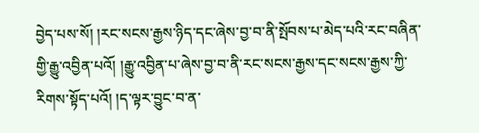བྱེད་པས་སོ། །རང་སངས་རྒྱས་ཉིད་དང་ཞེས་བྱ་བ་ནི་སྤོབས་པ་མེད་པའི་རང་བཞིན་གྱི་རྒྱུ་འབྱིན་པའོ། །རྒྱུ་འབྱིན་པ་ཞེས་བྱ་བ་ནི་རང་སངས་རྒྱས་དང་སངས་རྒྱས་ཀྱི་རིགས་སྟོད་པའོ། །ད་ལྟར་བྱུང་བ་ན་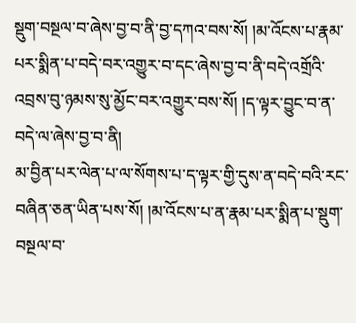སྡུག་བསྔལ་བ་ཞེས་བྱ་བ་ནི་བྱ་དཀའ་བས་སོ། །མ་འོངས་པ་རྣམ་པར་སྨིན་པ་བདེ་བར་འགྱུར་བ་དང་ཞེས་བྱ་བ་ནི་བདེ་འགྲོའི་འབྲས་བུ་ཉམས་སུ་མྱོང་བར་འགྱུར་བས་སོ། །ད་ལྟར་བྱུང་བ་ན་བདེ་ལ་ཞེས་བྱ་བ་ནི།
མ་བྱིན་པར་ལེན་པ་ལ་སོགས་པ་ད་ལྟར་གྱི་དུས་ན་བདེ་བའི་རང་བཞིན་ཅན་ཡིན་པས་སོ། །མ་འོངས་པ་ན་རྣམ་པར་སྨིན་པ་སྡུག་བསྔལ་བ་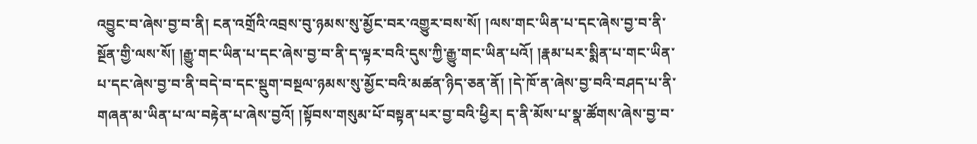འབྱུང་བ་ཞེས་བྱ་བ་ནི། ངན་འགྲོའི་འབྲས་བུ་ཉམས་སུ་མྱོང་བར་འགྱུར་བས་སོ། །ལས་གང་ཡིན་པ་དང་ཞེས་བྱ་བ་ནི་སྔོན་གྱི་ལས་སོ། །རྒྱུ་གང་ཡིན་པ་དང་ཞེས་བྱ་བ་ནི་ད་ལྟར་བའི་དུས་ཀྱི་རྒྱུ་གང་ཡིན་པའོ། །རྣམ་པར་སྨིན་པ་གང་ཡིན་པ་དང་ཞེས་བྱ་བ་ནི་བདེ་བ་དང་སྡུག་བསྔལ་ཉམས་སུ་མྱོང་བའི་མཚན་ཉིད་ཅན་ནོ། །དེ་ཁོ་ན་ཞེས་བྱ་བའི་བཤད་པ་ནི་གཞན་མ་ཡིན་པ་ལ་བརྟེན་པ་ཞེས་བྱའོ། །སྟོབས་གསུམ་པོ་བསྟན་པར་བྱ་བའི་ཕྱིར། ད་ནི་མོས་པ་སྣ་ཚོགས་ཞེས་བྱ་བ་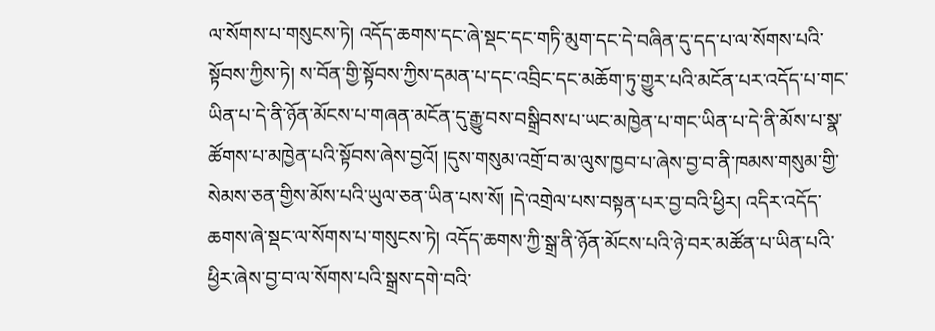ལ་སོགས་པ་གསུངས་ཏེ། འདོད་ཆགས་དང་ཞེ་སྡང་དང་གཏི་མུག་དང་དེ་བཞིན་དུ་དད་པ་ལ་སོགས་པའི་སྟོབས་ཀྱིས་ཏེ། ས་བོན་གྱི་སྟོབས་ཀྱིས་དམན་པ་དང་འབྲིང་དང་མཆོག་ཏུ་གྱུར་པའི་མངོན་པར་འདོད་པ་གང་ཡིན་པ་དེ་ནི་ཉོན་མོངས་པ་གཞན་མངོན་དུ་རྒྱུ་བས་བསྒྲིབས་པ་ཡང་མཁྱེན་པ་གང་ཡིན་པ་དེ་ནི་མོས་པ་སྣ་ཚོགས་པ་མཁྱེན་པའི་སྟོབས་ཞེས་བྱའོ། །དུས་གསུམ་འགྲོ་བ་མ་ལུས་ཁྱབ་པ་ཞེས་བྱ་བ་ནི་ཁམས་གསུམ་གྱི་སེམས་ཅན་གྱིས་མོས་པའི་ཡུལ་ཅན་ཡིན་པས་སོ། །དེ་འགྲེལ་པས་བསྟན་པར་བྱ་བའི་ཕྱིར། འདིར་འདོད་ཆགས་ཞེ་སྡང་ལ་སོགས་པ་གསུངས་ཏེ། འདོད་ཆགས་ཀྱི་སྒྲ་ནི་ཉོན་མོངས་པའི་ཉེ་བར་མཚོན་པ་ཡིན་པའི་ཕྱིར་ཞེས་བྱ་བ་ལ་སོགས་པའི་སྒྲས་དགེ་བའི་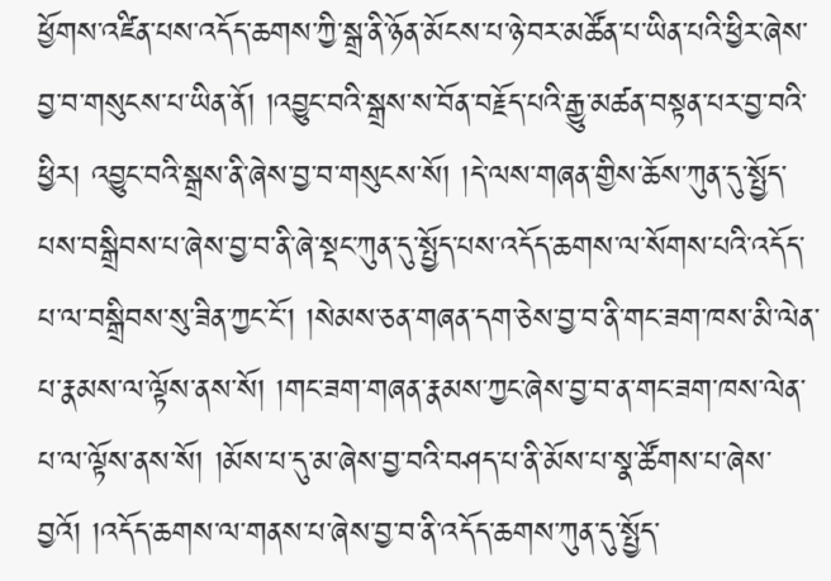ཕྱོགས་འཛིན་པས་འདོད་ཆགས་ཀྱི་སྒྲ་ནི་ཉོན་མོངས་པ་ཉེ་བར་མཚོན་པ་ཡིན་པའི་ཕྱིར་ཞེས་བྱ་བ་གསུངས་པ་ཡིན་ནོ། །འབྱུང་བའི་སྒྲས་ས་བོན་བརྗོད་པའི་རྒྱུ་མཚན་བསྟན་པར་བྱ་བའི་ཕྱིར། འབྱུང་བའི་སྒྲས་ནི་ཞེས་བྱ་བ་གསུངས་སོ། །དེ་ལས་གཞན་གྱིས་ཆོས་ཀུན་དུ་སྤྱོད་པས་བསྒྲིབས་པ་ཞེས་བྱ་བ་ནི་ཞེ་སྡང་ཀུན་དུ་སྤྱོད་པས་འདོད་ཆགས་ལ་སོགས་པའི་འདོད་པ་ལ་བསྒྲིབས་སུ་ཟིན་ཀྱང་ངོ་། །སེམས་ཅན་གཞན་དག་ཅེས་བྱ་བ་ནི་གང་ཟག་ཁས་མི་ལེན་པ་རྣམས་ལ་ལྟོས་ནས་སོ། །གང་ཟག་གཞན་རྣམས་ཀྱང་ཞེས་བྱ་བ་ན་གང་ཟག་ཁས་ལེན་པ་ལ་ལྟོས་ནས་སོ། །མོས་པ་དུ་མ་ཞེས་བྱ་བའི་བཤད་པ་ནི་མོས་པ་སྣ་ཚོགས་པ་ཞེས་བྱའོ། །འདོད་ཆགས་ལ་གནས་པ་ཞེས་བྱ་བ་ནི་འདོད་ཆགས་ཀུན་དུ་སྤྱོད་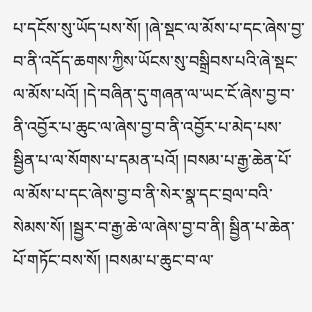པ་དངོས་སུ་ཡོད་པས་སོ། །ཞེ་སྡང་ལ་མོས་པ་དང་ཞེས་བྱ་བ་ནི་འདོད་ཆགས་ཀྱིས་ཡོངས་སུ་བསྒྲིབས་པའི་ཞེ་སྡང་ལ་མོས་པའོ། །དེ་བཞིན་དུ་གཞན་ལ་ཡང་ངོ་ཞེས་བྱ་བ་ནི་འབྱོར་པ་ཆུང་ལ་ཞེས་བྱ་བ་ནི་འབྱོར་པ་མེད་པས་སྦྱིན་པ་ལ་སོགས་པ་དམན་པའོ། །བསམ་པ་རྒྱ་ཆེན་པོ་ལ་མོས་པ་དང་ཞེས་བྱ་བ་ནི་སེར་སྣ་དང་བྲལ་བའི་སེམས་སོ། །སྦྱར་བ་རྒྱ་ཆེ་ལ་ཞེས་བྱ་བ་ནི། སྦྱིན་པ་ཆེན་པོ་གཏོང་བས་སོ། །བསམ་པ་ཆུང་བ་ལ་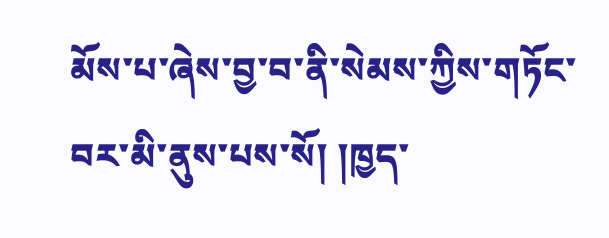མོས་པ་ཞེས་བྱ་བ་ནི་སེམས་ཀྱིས་གཏོང་བར་མི་ནུས་པས་སོ། །ཁྱད་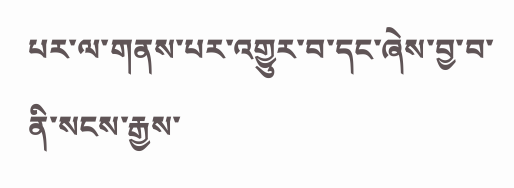པར་ལ་གནས་པར་འགྱུར་བ་དང་ཞེས་བྱ་བ་ནི་སངས་རྒྱས་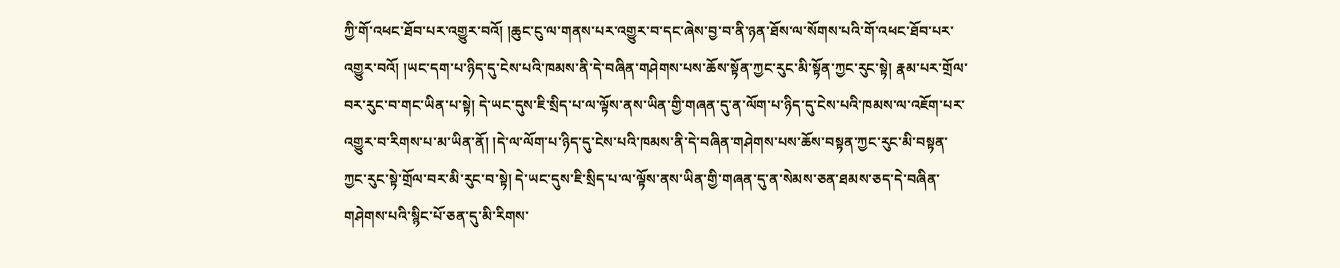ཀྱི་གོ་འཕང་ཐོབ་པར་འགྱུར་བའོ། །ཆུང་ངུ་ལ་གནས་པར་འགྱུར་བ་དང་ཞེས་བྱ་བ་ནི་ཉན་ཐོས་ལ་སོགས་པའི་གོ་འཕང་ཐོབ་པར་འགྱུར་བའོ། །ཡང་དག་པ་ཉིད་དུ་ངེས་པའི་ཁམས་ནི་དེ་བཞིན་གཤེགས་པས་ཆོས་སྟོན་ཀྱང་རུང་མི་སྟོན་ཀྱང་རུང་སྟེ། རྣམ་པར་གྲོལ་བར་རུང་བ་གང་ཡིན་པ་སྟེ། དེ་ཡང་དུས་ཇི་སྲིད་པ་ལ་ལྟོས་ནས་ཡིན་གྱི་གཞན་དུ་ན་ལོག་པ་ཉིད་དུ་ངེས་པའི་ཁམས་ལ་འཇོག་པར་འགྱུར་བ་རིགས་པ་མ་ཡིན་ནོ། །དེ་ལ་ལོག་པ་ཉིད་དུ་ངེས་པའི་ཁམས་ནི་དེ་བཞིན་གཤེགས་པས་ཆོས་བསྟན་ཀྱང་རུང་མི་བསྟན་ཀྱང་རུང་སྟེ་གྲོལ་བར་མི་རུང་བ་སྟེ། དེ་ཡང་དུས་ཇི་སྲིད་པ་ལ་ལྟོས་ནས་ཡིན་གྱི་གཞན་དུ་ན་སེམས་ཅན་ཐམས་ཅད་དེ་བཞིན་གཤེགས་པའི་སྙིང་པོ་ཅན་དུ་མི་རིགས་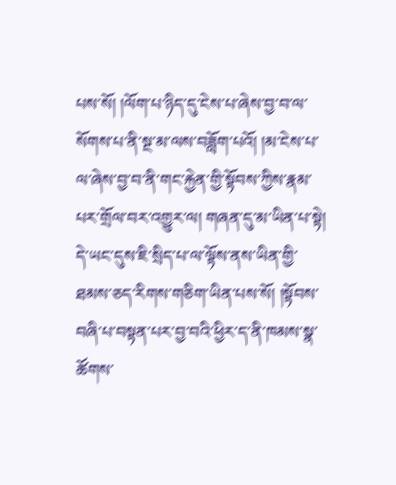པས་སོ། །ལོག་པ་ཉིད་དུ་ངེས་པ་ཞེས་བྱ་བ་ལ་སོགས་པ་ནི་སྔ་མ་ལས་བཟློག་པའོ། །མ་ངེས་པ་ལ་ཞེས་བྱ་བ་ནི་གང་རྐྱེན་གྱི་སྟོབས་ཀྱིས་རྣམ་པར་གྲོལ་བར་འགྱུར་ལ། གཞན་དུ་མ་ཡིན་པ་སྟེ། དེ་ཡང་དུས་ཇི་སྲིད་པ་ལ་ལྟོས་ནས་ཡིན་གྱི་ཐམས་ཅད་རིགས་གཅིག་ཡིན་པས་སོ། །སྟོབས་བཞི་པ་བསྟན་པར་བྱ་བའི་ཕྱིར་ད་ནི་ཁམས་སྣ་ཚོགས་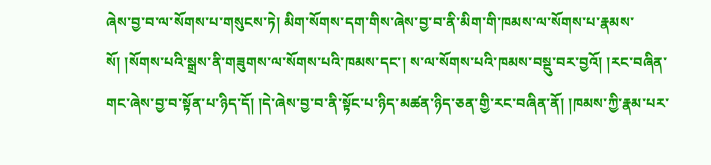ཞེས་བྱ་བ་ལ་སོགས་པ་གསུངས་ཏེ། མིག་སོགས་དག་གིས་ཞེས་བྱ་བ་ནི་མིག་གི་ཁམས་ལ་སོགས་པ་རྣམས་སོ། །སོགས་པའི་སྒྲས་ནི་གཟུགས་ལ་སོགས་པའི་ཁམས་དང་། ས་ལ་སོགས་པའི་ཁམས་བསྡུ་བར་བྱའོ། །རང་བཞིན་གང་ཞེས་བྱ་བ་སྟོན་པ་ཉིད་དོ། །དེ་ཞེས་བྱ་བ་ནི་སྟོང་པ་ཉིད་མཚན་ཉིད་ཅན་གྱི་རང་བཞིན་ནོ། །ཁམས་ཀྱི་རྣམ་པར་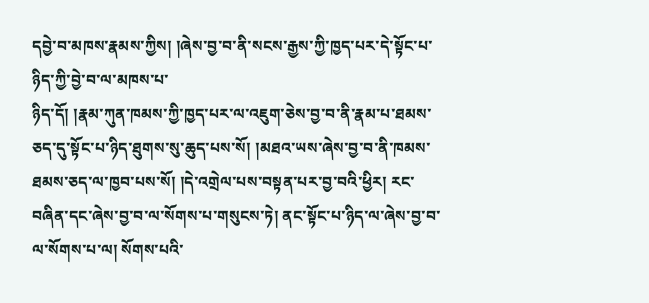དབྱེ་བ་མཁས་རྣམས་ཀྱིས། །ཞེས་བྱ་བ་ནི་སངས་རྒྱས་ཀྱི་ཁྱད་པར་དེ་སྟོང་པ་ཉིད་ཀྱི་བྱེ་བ་ལ་མཁས་པ་
ཉིད་དོ། །རྣམ་ཀུན་ཁམས་ཀྱི་ཁྱད་པར་ལ་འཇུག་ཅེས་བྱ་བ་ནི་རྣམ་པ་ཐམས་ཅད་དུ་སྟོང་པ་ཉིད་ཐུགས་སུ་ཆུད་པས་སོ། །མཐའ་ཡས་ཞེས་བྱ་བ་ནི་ཁམས་ཐམས་ཅད་ལ་ཁྱབ་པས་སོ། །དེ་འགྲེལ་པས་བསྟན་པར་བྱ་བའི་ཕྱིར། རང་བཞིན་དང་ཞེས་བྱ་བ་ལ་སོགས་པ་གསུངས་ཏེ། ནང་སྟོང་པ་ཉིད་ལ་ཞེས་བྱ་བ་ལ་སོགས་པ་ལ། སོགས་པའི་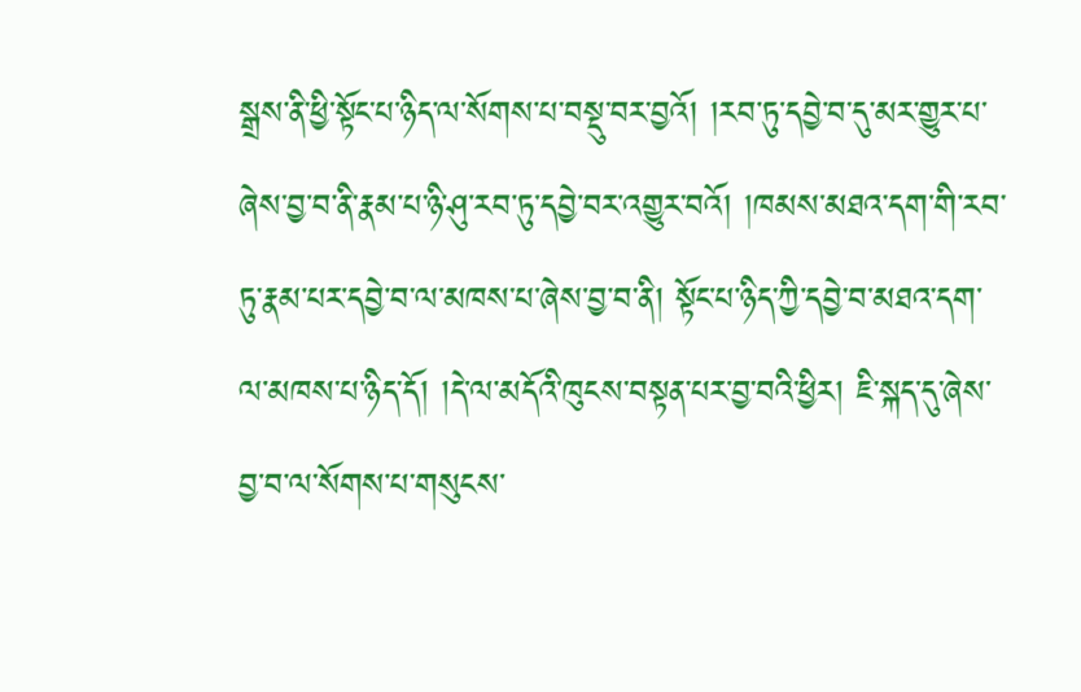སྒྲས་ནི་ཕྱི་སྟོང་པ་ཉིད་ལ་སོགས་པ་བསྡུ་བར་བྱའོ། །རབ་ཏུ་དབྱེ་བ་དུ་མར་གྱུར་པ་ཞེས་བྱ་བ་ནི་རྣམ་པ་ཉི་ཤུ་རབ་ཏུ་དབྱེ་བར་འགྱུར་བའོ། །ཁམས་མཐའ་དག་གི་རབ་ཏུ་རྣམ་པར་དབྱེ་བ་ལ་མཁས་པ་ཞེས་བྱ་བ་ནི། སྟོང་པ་ཉིད་ཀྱི་དབྱེ་བ་མཐའ་དག་ལ་མཁས་པ་ཉིད་དོ། །དེ་ལ་མདོའི་ཁུངས་བསྟན་པར་བྱ་བའི་ཕྱིར། ཇི་སྐད་དུ་ཞེས་བྱ་བ་ལ་སོགས་པ་གསུངས་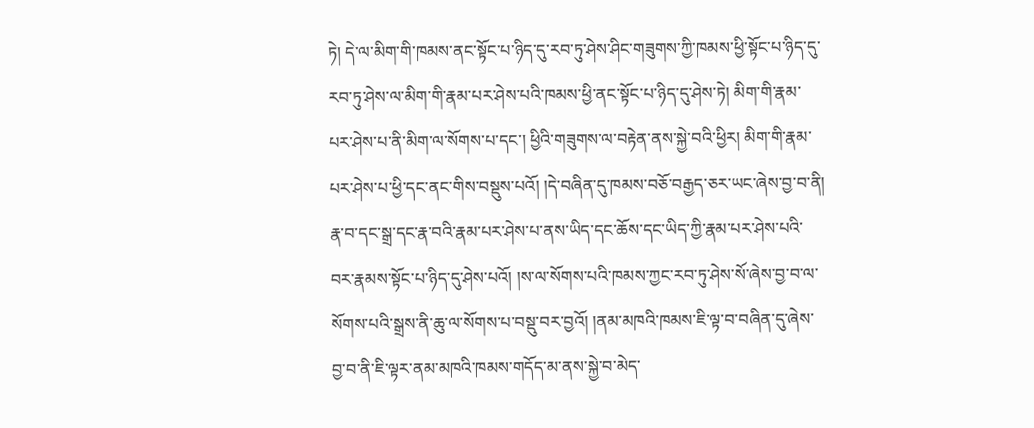ཏེ། དེ་ལ་མིག་གི་ཁམས་ནང་སྟོང་པ་ཉིད་དུ་རབ་ཏུ་ཤེས་ཤིང་གཟུགས་ཀྱི་ཁམས་ཕྱི་སྟོང་པ་ཉིད་དུ་རབ་ཏུ་ཤེས་ལ་མིག་གི་རྣམ་པར་ཤེས་པའི་ཁམས་ཕྱི་ནང་སྟོང་པ་ཉིད་དུ་ཤེས་ཏེ། མིག་གི་རྣམ་པར་ཤེས་པ་ནི་མིག་ལ་སོགས་པ་དང་། ཕྱིའི་གཟུགས་ལ་བརྟེན་ནས་སྐྱེ་བའི་ཕྱིར། མིག་གི་རྣམ་པར་ཤེས་པ་ཕྱི་དང་ནང་གིས་བསྡུས་པའོ། །དེ་བཞིན་དུ་ཁམས་བཅོ་བརྒྱད་ཅར་ཡང་ཞེས་བྱ་བ་ནི། རྣ་བ་དང་སྒྲ་དང་རྣ་བའི་རྣམ་པར་ཤེས་པ་ནས་ཡིད་དང་ཆོས་དང་ཡིད་ཀྱི་རྣམ་པར་ཤེས་པའི་བར་རྣམས་སྟོང་པ་ཉིད་དུ་ཤེས་པའོ། །ས་ལ་སོགས་པའི་ཁམས་ཀྱང་རབ་ཏུ་ཤེས་སོ་ཞེས་བྱ་བ་ལ་སོགས་པའི་སྒྲས་ནི་ཆུ་ལ་སོགས་པ་བསྡུ་བར་བྱའོ། །ནམ་མཁའི་ཁམས་ཇི་ལྟ་བ་བཞིན་དུ་ཞེས་བྱ་བ་ནི་ཇི་ལྟར་ནམ་མཁའི་ཁམས་གདོད་མ་ནས་སྐྱེ་བ་མེད་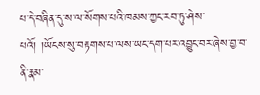པ་དེ་བཞིན་དུ་ས་ལ་སོགས་པའི་ཁམས་ཀྱང་རབ་ཏུ་ཤེས་པའོ། །ཡོངས་སུ་བརྟགས་པ་ལས་ཡང་དག་པར་འབྱུང་བར་ཞེས་བྱ་བ་ནི་རྣམ་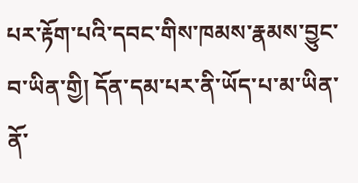པར་རྟོག་པའི་དབང་གིས་ཁམས་རྣམས་བྱུང་བ་ཡིན་གྱི། དོན་དམ་པར་ནི་ཡོད་པ་མ་ཡིན་ནོ་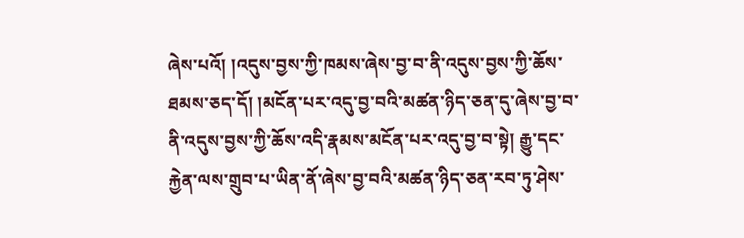ཞེས་པའོ། །འདུས་བྱས་ཀྱི་ཁམས་ཞེས་བྱ་བ་ནི་འདུས་བྱས་ཀྱི་ཆོས་ཐམས་ཅད་དོ། །མངོན་པར་འདུ་བྱ་བའི་མཚན་ཉིད་ཅན་དུ་ཞེས་བྱ་བ་ནི་འདུས་བྱས་ཀྱི་ཆོས་འདི་རྣམས་མངོན་པར་འདུ་བྱ་བ་སྟེ། རྒྱུ་དང་རྐྱེན་ལས་གྲུབ་པ་ཡིན་ནོ་ཞེས་བྱ་བའི་མཚན་ཉིད་ཅན་རབ་ཏུ་ཤེས་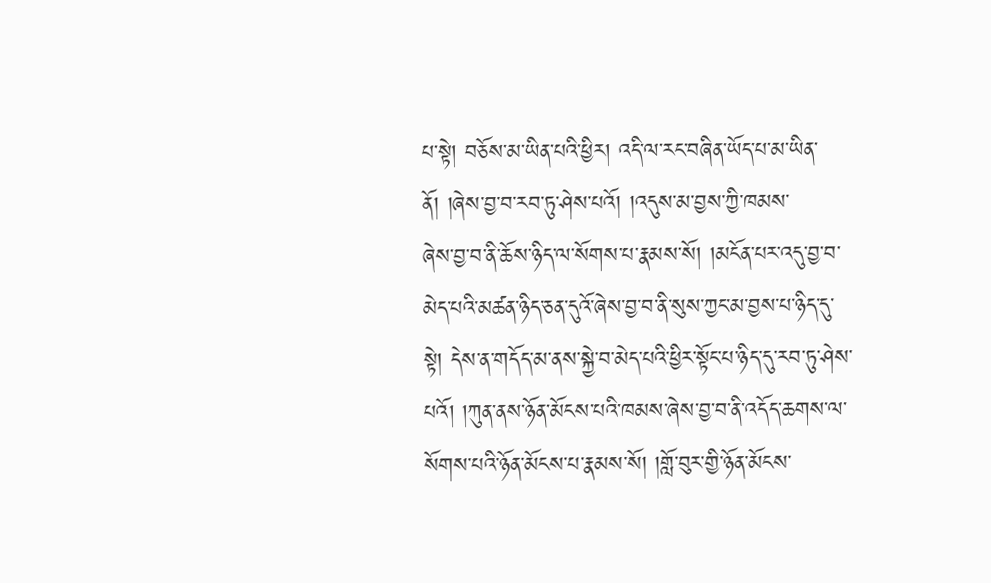པ་སྟེ། བཅོས་མ་ཡིན་པའི་ཕྱིར། འདི་ལ་རང་བཞིན་ཡོད་པ་མ་ཡིན་ནོ། །ཞེས་བྱ་བ་རབ་ཏུ་ཤེས་པའོ། །འདུས་མ་བྱས་ཀྱི་ཁམས་
ཞེས་བྱ་བ་ནི་ཆོས་ཉིད་ལ་སོགས་པ་རྣམས་སོ། །མངོན་པར་འདུ་བྱ་བ་མེད་པའི་མཚན་ཉིད་ཅན་དུའོ་ཞེས་བྱ་བ་ནི་སུས་ཀྱང་མ་བྱས་པ་ཉིད་དུ་སྟེ། དེས་ན་གདོད་མ་ནས་སྐྱེ་བ་མེད་པའི་ཕྱིར་སྟོང་པ་ཉིད་དུ་རབ་ཏུ་ཤེས་པའོ། །ཀུན་ནས་ཉོན་མོངས་པའི་ཁམས་ཞེས་བྱ་བ་ནི་འདོད་ཆགས་ལ་སོགས་པའི་ཉོན་མོངས་པ་རྣམས་སོ། །གློ་བུར་གྱི་ཉོན་མོངས་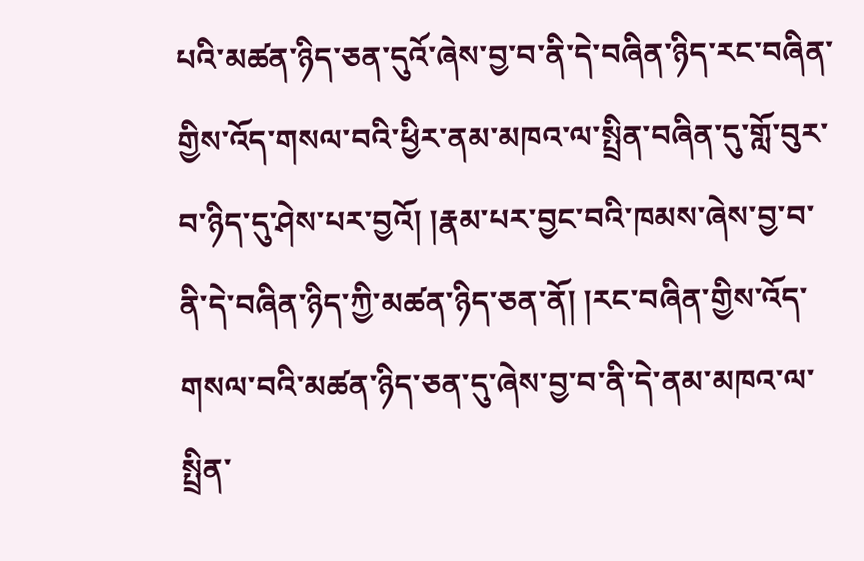པའི་མཚན་ཉིད་ཅན་དུའོ་ཞེས་བྱ་བ་ནི་དེ་བཞིན་ཉིད་རང་བཞིན་གྱིས་འོད་གསལ་བའི་ཕྱིར་ནམ་མཁའ་ལ་སྤྲིན་བཞིན་དུ་གློ་བུར་བ་ཉིད་དུ་ཤེས་པར་བྱའོ། །རྣམ་པར་བྱང་བའི་ཁམས་ཞེས་བྱ་བ་ནི་དེ་བཞིན་ཉིད་ཀྱི་མཚན་ཉིད་ཅན་ནོ། །རང་བཞིན་གྱིས་འོད་གསལ་བའི་མཚན་ཉིད་ཅན་དུ་ཞེས་བྱ་བ་ནི་དེ་ནམ་མཁའ་ལ་སྤྲིན་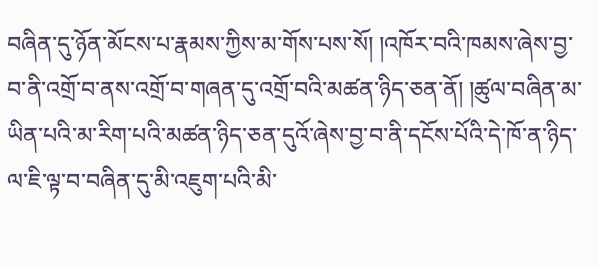བཞིན་དུ་ཉོན་མོངས་པ་རྣམས་ཀྱིས་མ་གོས་པས་སོ། །འཁོར་བའི་ཁམས་ཞེས་བྱ་བ་ནི་འགྲོ་བ་ནས་འགྲོ་བ་གཞན་དུ་འགྲོ་བའི་མཚན་ཉིད་ཅན་ནོ། །ཚུལ་བཞིན་མ་ཡིན་པའི་མ་རིག་པའི་མཚན་ཉིད་ཅན་དུའོ་ཞེས་བྱ་བ་ནི་དངོས་པོའི་དེ་ཁོ་ན་ཉིད་ལ་ཇི་ལྟ་བ་བཞིན་དུ་མི་འཇུག་པའི་མི་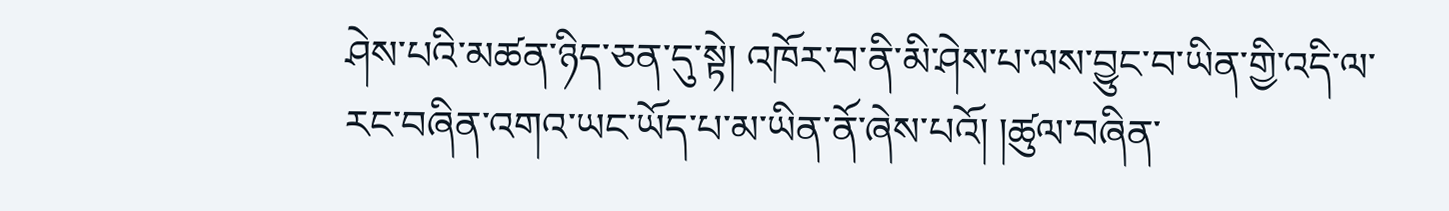ཤེས་པའི་མཚན་ཉིད་ཅན་དུ་སྟེ། འཁོར་བ་ནི་མི་ཤེས་པ་ལས་བྱུང་བ་ཡིན་གྱི་འདི་ལ་རང་བཞིན་འགའ་ཡང་ཡོད་པ་མ་ཡིན་ནོ་ཞེས་པའོ། །ཚུལ་བཞིན་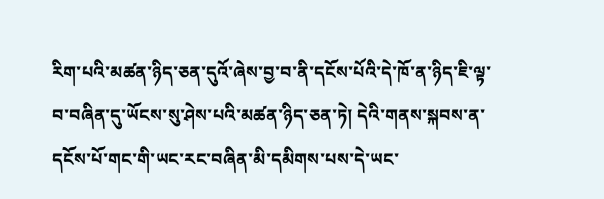རིག་པའི་མཚན་ཉིད་ཅན་དུའོ་ཞེས་བྱ་བ་ནི་དངོས་པོའི་དེ་ཁོ་ན་ཉིད་ཇི་ལྟ་བ་བཞིན་དུ་ཡོངས་སུ་ཤེས་པའི་མཚན་ཉིད་ཅན་ཏེ། དེའི་གནས་སྐབས་ན་དངོས་པོ་གང་གི་ཡང་རང་བཞིན་མི་དམིགས་པས་དེ་ཡང་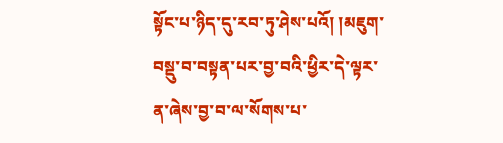སྟོང་པ་ཉིད་དུ་རབ་ཏུ་ཤེས་པའོ། །མཇུག་བསྡུ་བ་བསྟན་པར་བྱ་བའི་ཕྱིར་དེ་ལྟར་ན་ཞེས་བྱ་བ་ལ་སོགས་པ་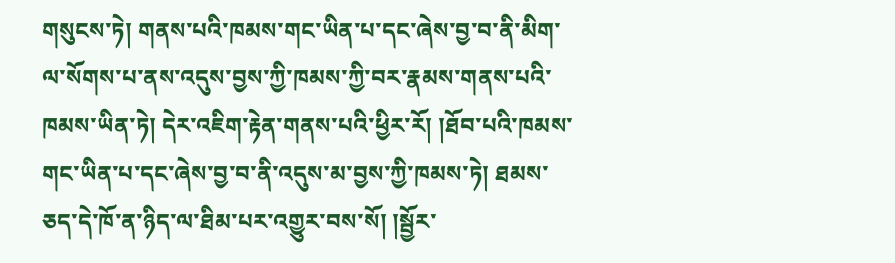གསུངས་ཏེ། གནས་པའི་ཁམས་གང་ཡིན་པ་དང་ཞེས་བྱ་བ་ནི་མིག་ལ་སོགས་པ་ནས་འདུས་བྱས་ཀྱི་ཁམས་ཀྱི་བར་རྣམས་གནས་པའི་ཁམས་ཡིན་ཏེ། དེར་འཇིག་རྟེན་གནས་པའི་ཕྱིར་རོ། །ཐོབ་པའི་ཁམས་གང་ཡིན་པ་དང་ཞེས་བྱ་བ་ནི་འདུས་མ་བྱས་ཀྱི་ཁམས་ཏེ། ཐམས་ཅད་དེ་ཁོ་ན་ཉིད་ལ་ཐིམ་པར་འགྱུར་བས་སོ། །སྦྱོར་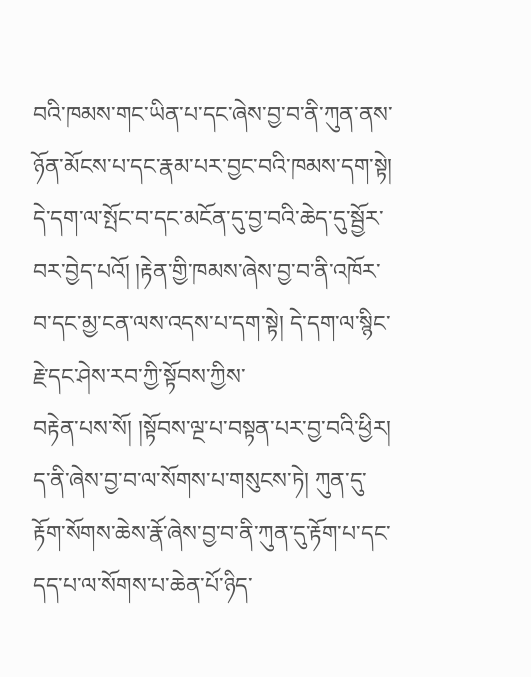བའི་ཁམས་གང་ཡིན་པ་དང་ཞེས་བྱ་བ་ནི་ཀུན་ནས་ཉོན་མོངས་པ་དང་རྣམ་པར་བྱང་བའི་ཁམས་དག་སྟེ། དེ་དག་ལ་སྤོང་བ་དང་མངོན་དུ་བྱ་བའི་ཆེད་དུ་སྦྱོར་བར་བྱེད་པའོ། །རྟེན་གྱི་ཁམས་ཞེས་བྱ་བ་ནི་འཁོར་བ་དང་མྱ་ངན་ལས་འདས་པ་དག་སྟེ། དེ་དག་ལ་སྙིང་རྗེ་དང་ཤེས་རབ་ཀྱི་སྟོབས་ཀྱིས་
བརྟེན་པས་སོ། །སྟོབས་ལྔ་པ་བསྟན་པར་བྱ་བའི་ཕྱིར། ད་ནི་ཞེས་བྱ་བ་ལ་སོགས་པ་གསུངས་ཏེ། ཀུན་དུ་རྟོག་སོགས་ཆེས་རྣོ་ཞེས་བྱ་བ་ནི་ཀུན་དུ་རྟོག་པ་དང་དད་པ་ལ་སོགས་པ་ཆེན་པོ་ཉིད་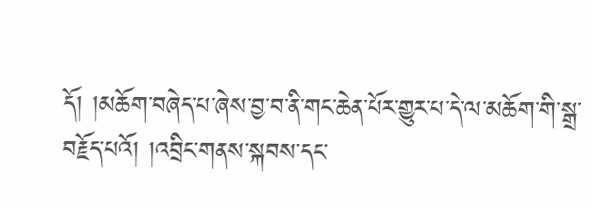དོ། །མཆོག་བཞེད་པ་ཞེས་བྱ་བ་ནི་གང་ཆེན་པོར་གྱུར་པ་དེ་ལ་མཆོག་གི་སྒྲ་བརྗོད་པའོ། །འབྲིང་གནས་སྐབས་དང་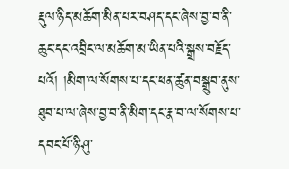རྡུལ་ཉིད་མཆོག་མིན་པར་བཤད་དང་ཞེས་བྱ་བ་ནི་ཆུང་དང་འབྲིང་ལ་མཆོག་མ་ཡིན་པའི་སྒྲས་བརྗོད་པའོ། །མིག་ལ་སོགས་པ་དང་ཕན་ཚུན་བསྒྲུབ་ནུས་ཐུབ་པ་ལ་ཞེས་བྱ་བ་ནི་མིག་དང་རྣ་བ་ལ་སོགས་པ་དབང་པོ་ཉི་ཤུ་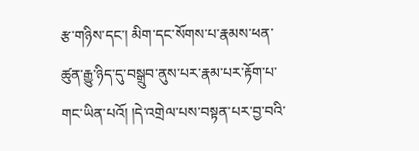རྩ་གཉིས་དང་། མིག་དང་སོགས་པ་རྣམས་ཕན་ཚུན་རྒྱུ་ཉིད་དུ་བསྒྲུབ་ནུས་པར་རྣམ་པར་རྟོག་པ་གང་ཡིན་པའོ། །དེ་འགྲེལ་པས་བསྟན་པར་བྱ་བའི་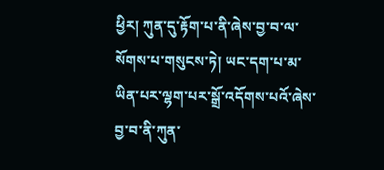ཕྱིར། ཀུན་དུ་རྟོག་པ་ནི་ཞེས་བྱ་བ་ལ་སོགས་པ་གསུངས་ཏེ། ཡང་དག་པ་མ་ཡིན་པར་ལྷག་པར་སྒྲོ་འདོགས་པའོ་ཞེས་བྱ་བ་ནི་ཀུན་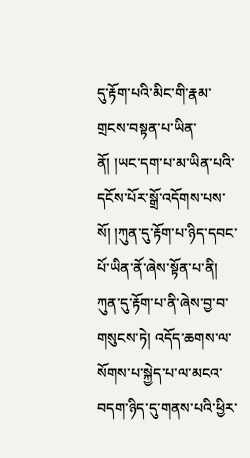དུ་རྟོག་པའི་མིང་གི་རྣམ་གྲངས་བསྟན་པ་ཡིན་ནོ། །ཡང་དག་པ་མ་ཡིན་པའི་དངོས་པོར་སྒྲོ་འདོགས་པས་སོ། །ཀུན་དུ་རྟོག་པ་ཉིད་དབང་པོ་ཡིན་ནོ་ཞེས་སྟོན་པ་ནི། ཀུན་དུ་རྟོག་པ་ནི་ཞེས་བྱ་བ་གསུངས་ཏེ། འདོད་ཆགས་ལ་སོགས་པ་སྐྱེད་པ་ལ་མངའ་བདག་ཉིད་དུ་གནས་པའི་ཕྱིར་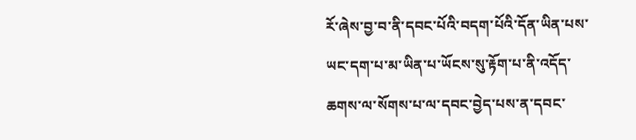རོ་ཞེས་བྱ་བ་ནི་དབང་པོའི་བདག་པོའི་དོན་ཡིན་པས་ཡང་དག་པ་མ་ཡིན་པ་ཡོངས་སུ་རྟོག་པ་ནི་འདོད་ཆགས་ལ་སོགས་པ་ལ་དབང་བྱེད་པས་ན་དབང་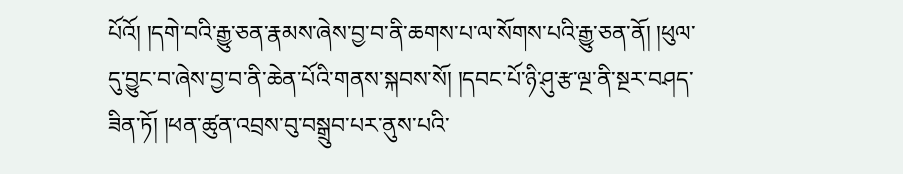པོའོ། །དགེ་བའི་རྒྱུ་ཅན་རྣམས་ཞེས་བྱ་བ་ནི་ཆགས་པ་ལ་སོགས་པའི་རྒྱུ་ཅན་ནོ། །ཕུལ་དུ་བྱུང་བ་ཞེས་བྱ་བ་ནི་ཆེན་པོའི་གནས་སྐབས་སོ། །དབང་པོ་ཉི་ཤུ་རྩ་ལྔ་ནི་སྔར་བཤད་ཟིན་ཏོ། །ཕན་ཚུན་འབྲས་བུ་བསྒྲུབ་པར་ནུས་པའི་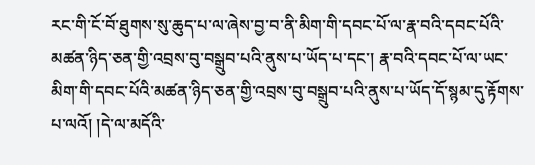རང་གི་ངོ་བོ་ཐུགས་སུ་ཆུད་པ་ལ་ཞེས་བྱ་བ་ནི་མིག་གི་དབང་པོ་ལ་རྣ་བའི་དབང་པོའི་མཚན་ཉིད་ཅན་གྱི་འབྲས་བུ་བསྒྲུབ་པའི་ནུས་པ་ཡོད་པ་དང་། རྣ་བའི་དབང་པོ་ལ་ཡང་མིག་གི་དབང་པོའི་མཚན་ཉིད་ཅན་གྱི་འབྲས་བུ་བསྒྲུབ་པའི་ནུས་པ་ཡོད་དོ་སྙམ་དུ་རྟོགས་པ་ལའོ། །དེ་ལ་མདོའི་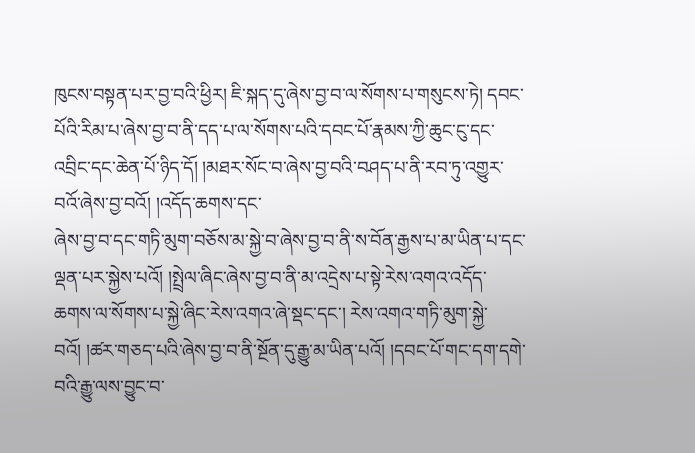ཁུངས་བསྟན་པར་བྱ་བའི་ཕྱིར། ཇི་སྐད་དུ་ཞེས་བྱ་བ་ལ་སོགས་པ་གསུངས་ཏེ། དབང་པོའི་རིམ་པ་ཞེས་བྱ་བ་ནི་དད་པ་ལ་སོགས་པའི་དབང་པོ་རྣམས་ཀྱི་ཆུང་ངུ་དང་འབྲིང་དང་ཆེན་པོ་ཉིད་དོ། །མཐར་སོང་བ་ཞེས་བྱ་བའི་བཤད་པ་ནི་རབ་ཏུ་འགྱུར་བའོ་ཞེས་བྱ་བའོ། །འདོད་ཆགས་དང་
ཞེས་བྱ་བ་དང་གཏི་མུག་བཅོས་མ་སྐྱེ་བ་ཞེས་བྱ་བ་ནི་ས་བོན་རྒྱས་པ་མ་ཡིན་པ་དང་ལྡན་པར་སྐྱེས་པའོ། །སྤྲེལ་ཞིང་ཞེས་བྱ་བ་ནི་མ་འདྲེས་པ་སྟེ་རེས་འགའ་འདོད་ཆགས་ལ་སོགས་པ་སྐྱེ་ཞིང་རེས་འགའ་ཞེ་སྡང་དང་། རེས་འགའ་གཏི་མུག་སྐྱེ་བའོ། །ཚར་གཅད་པའི་ཞེས་བྱ་བ་ནི་སྔོན་དུ་རྒྱུ་མ་ཡིན་པའོ། །དབང་པོ་གང་དག་དགེ་བའི་རྒྱུ་ལས་བྱུང་བ་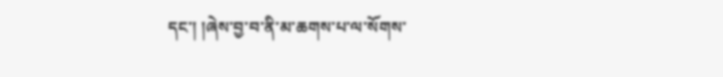དང་། །ཞེས་བྱ་བ་ནི་མ་ཆགས་པ་ལ་སོགས་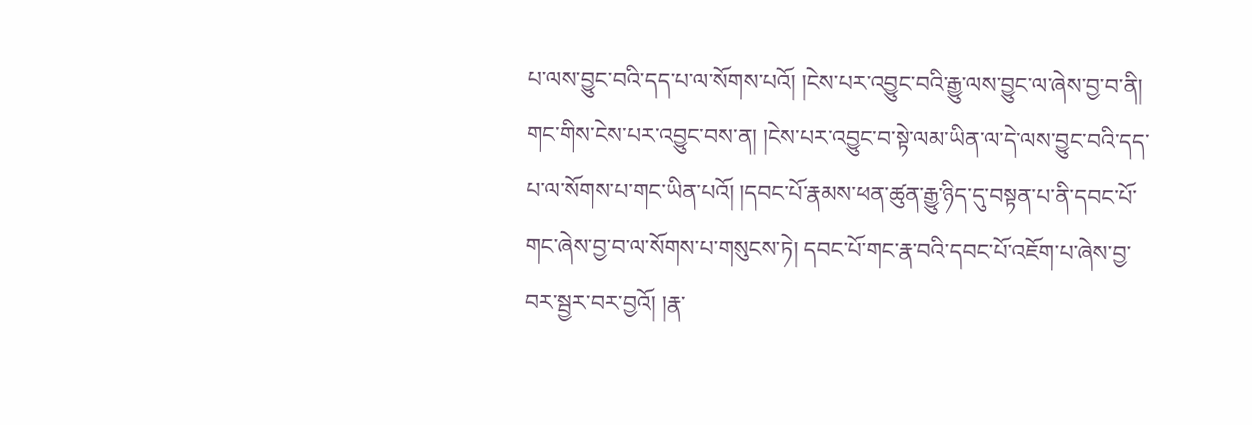པ་ལས་བྱུང་བའི་དད་པ་ལ་སོགས་པའོ། །ངེས་པར་འབྱུང་བའི་རྒྱུ་ལས་བྱུང་ལ་ཞེས་བྱ་བ་ནི། གང་གིས་ངེས་པར་འབྱུང་བས་ན། །ངེས་པར་འབྱུང་བ་སྟེ་ལམ་ཡིན་ལ་དེ་ལས་བྱུང་བའི་དད་པ་ལ་སོགས་པ་གང་ཡིན་པའོ། །དབང་པོ་རྣམས་ཕན་ཚུན་རྒྱུ་ཉིད་དུ་བསྟན་པ་ནི་དབང་པོ་གང་ཞེས་བྱ་བ་ལ་སོགས་པ་གསུངས་ཏེ། དབང་པོ་གང་རྣ་བའི་དབང་པོ་འཇོག་པ་ཞེས་བྱ་བར་སྦྱར་བར་བྱའོ། །རྣ་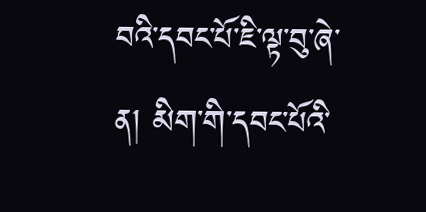བའི་དབང་པོ་ཇི་ལྟ་བུ་ཞེ་ན། མིག་གི་དབང་པོའི་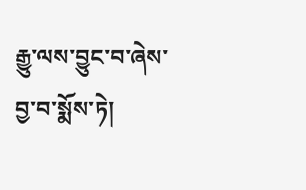རྒྱུ་ལས་བྱུང་བ་ཞེས་བྱ་བ་སྨོས་ཏེ།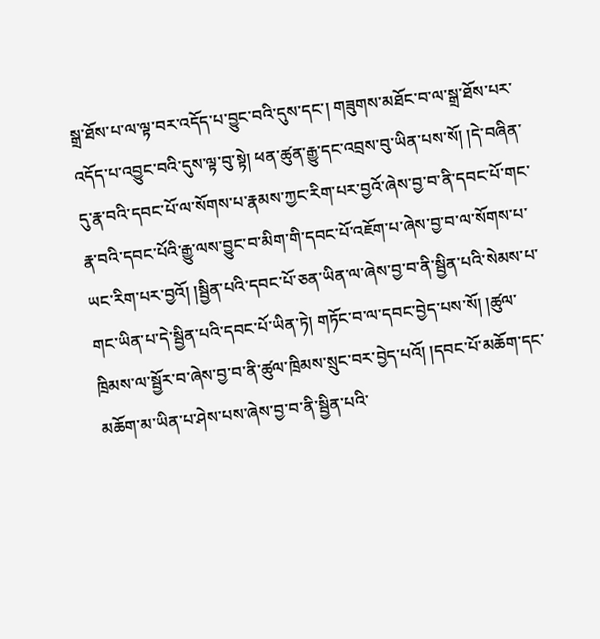སྒྲ་ཐོས་པ་ལ་ལྟ་བར་འདོད་པ་བྱུང་བའི་དུས་དང་། གཟུགས་མཐོང་བ་ལ་སྒྲ་ཐོས་པར་འདོད་པ་འབྱུང་བའི་དུས་ལྟ་བུ་སྟེ། ཕན་ཚུན་རྒྱུ་དང་འབྲས་བུ་ཡིན་པས་སོ། །དེ་བཞིན་དུ་རྣ་བའི་དབང་པོ་ལ་སོགས་པ་རྣམས་ཀྱང་རིག་པར་བྱའོ་ཞེས་བྱ་བ་ནི་དབང་པོ་གང་རྣ་བའི་དབང་པོའི་རྒྱུ་ལས་བྱུང་བ་མིག་གི་དབང་པོ་འཇོག་པ་ཞེས་བྱ་བ་ལ་སོགས་པ་ཡང་རིག་པར་བྱའོ། །སྦྱིན་པའི་དབང་པོ་ཅན་ཡིན་ལ་ཞེས་བྱ་བ་ནི་སྦྱིན་པའི་སེམས་པ་གང་ཡིན་པ་དེ་སྦྱིན་པའི་དབང་པོ་ཡིན་ཏེ། གཏོང་བ་ལ་དབང་བྱེད་པས་སོ། །ཚུལ་ཁྲིམས་ལ་སྦྱོར་བ་ཞེས་བྱ་བ་ནི་ཚུལ་ཁྲིམས་སྲུང་བར་བྱེད་པའོ། །དབང་པོ་མཆོག་དང་མཆོག་མ་ཡིན་པ་ཤེས་པས་ཞེས་བྱ་བ་ནི་སྦྱིན་པའི་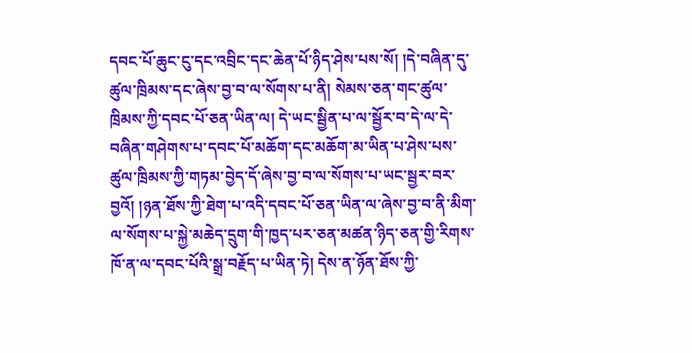དབང་པོ་ཆུང་ངུ་དང་འབྲིང་དང་ཆེན་པོ་ཉིད་ཤེས་པས་སོ། །དེ་བཞིན་དུ་ཚུལ་ཁྲིམས་དང་ཞེས་བྱ་བ་ལ་སོགས་པ་ནི། སེམས་ཅན་གང་ཚུལ་ཁྲིམས་ཀྱི་དབང་པོ་ཅན་ཡིན་ལ། དེ་ཡང་སྦྱིན་པ་ལ་སྦྱོར་བ་དེ་ལ་དེ་བཞིན་གཤེགས་པ་དབང་པོ་མཆོག་དང་མཆོག་མ་ཡིན་པ་ཤེས་པས་ཚུལ་ཁྲིམས་ཀྱི་གཏམ་བྱེད་དོ་ཞེས་བྱ་བ་ལ་སོགས་པ་ཡང་སྦྱར་བར་བྱའོ། །ཉན་ཐོས་ཀྱི་ཐེག་པ་འདི་དབང་པོ་ཅན་ཡིན་ལ་ཞེས་བྱ་བ་ནི་མིག་ལ་སོགས་པ་སྐྱེ་མཆེད་དྲུག་གི་ཁྱད་པར་ཅན་མཚན་ཉིད་ཅན་གྱི་རིགས་ཁོ་ན་ལ་དབང་པོའི་སྒྲ་བརྗོད་པ་ཡིན་ཏེ། དེས་ན་ཉོན་ཐོས་ཀྱི་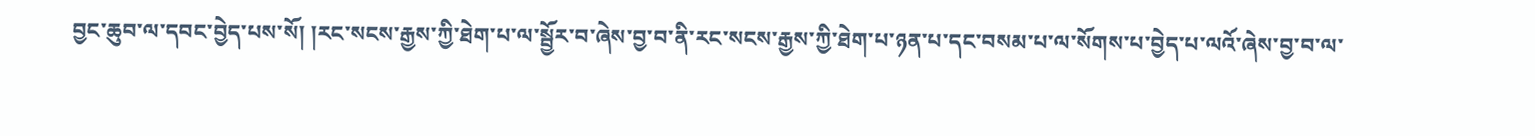བྱང་ཆུབ་ལ་དབང་བྱེད་པས་སོ། །རང་སངས་རྒྱས་ཀྱི་ཐེག་པ་ལ་སྦྱོར་བ་ཞེས་བྱ་བ་ནི་རང་སངས་རྒྱས་ཀྱི་ཐེག་པ་ཉན་པ་དང་བསམ་པ་ལ་སོགས་པ་བྱེད་པ་ལའོ་ཞེས་བྱ་བ་ལ་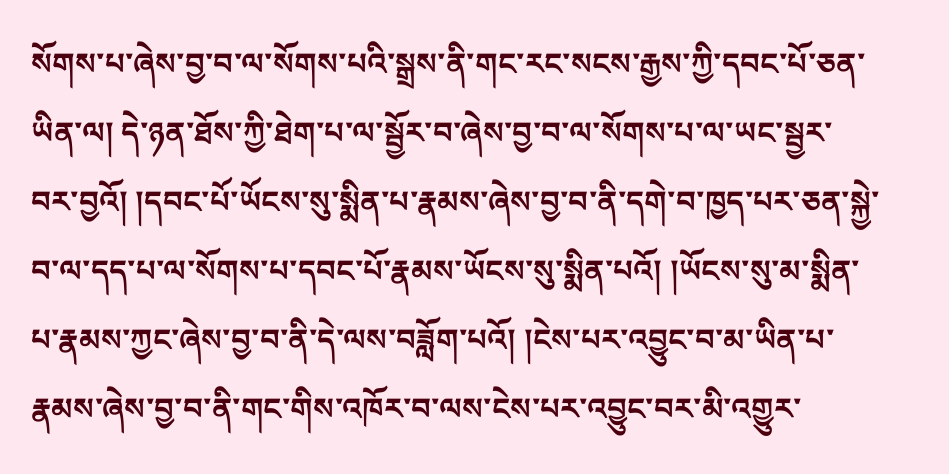སོགས་པ་ཞེས་བྱ་བ་ལ་སོགས་པའི་སྒྲས་ནི་གང་རང་སངས་རྒྱས་ཀྱི་དབང་པོ་ཅན་ཡིན་ལ། དེ་ཉན་ཐོས་ཀྱི་ཐེག་པ་ལ་སྦྱོར་བ་ཞེས་བྱ་བ་ལ་སོགས་པ་ལ་ཡང་སྦྱར་བར་བྱའོ། །དབང་པོ་ཡོངས་སུ་སྨིན་པ་རྣམས་ཞེས་བྱ་བ་ནི་དགེ་བ་ཁྱད་པར་ཅན་སྐྱེ་བ་ལ་དད་པ་ལ་སོགས་པ་དབང་པོ་རྣམས་ཡོངས་སུ་སྨིན་པའོ། །ཡོངས་སུ་མ་སྨིན་པ་རྣམས་ཀྱང་ཞེས་བྱ་བ་ནི་དེ་ལས་བཟློག་པའོ། །ངེས་པར་འབྱུང་བ་མ་ཡིན་པ་རྣམས་ཞེས་བྱ་བ་ནི་གང་གིས་འཁོར་བ་ལས་ངེས་པར་འབྱུང་བར་མི་འགྱུར་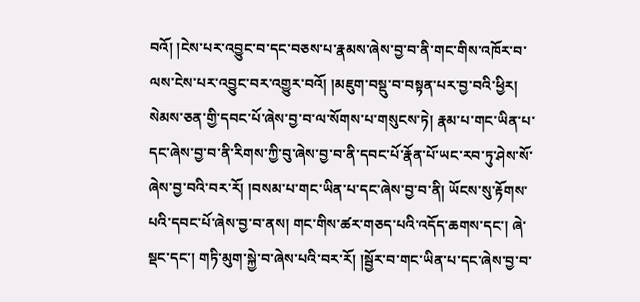བའོ། །ངེས་པར་འབྱུང་བ་དང་བཅས་པ་རྣམས་ཞེས་བྱ་བ་ནི་གང་གིས་འཁོར་བ་ལས་ངེས་པར་འབྱུང་བར་འགྱུར་བའོ། །མཇུག་བསྡུ་བ་བསྟན་པར་བྱ་བའི་ཕྱིར། སེམས་ཅན་གྱི་དབང་པོ་ཞེས་བྱ་བ་ལ་སོགས་པ་གསུངས་ཏེ། རྣམ་པ་གང་ཡིན་པ་དང་ཞེས་བྱ་བ་ནི་རིགས་ཀྱི་བུ་ཞེས་བྱ་བ་ནི་དབང་པོ་རྣོན་པོ་ཡང་རབ་ཏུ་ཤེས་སོ་ཞེས་བྱ་བའི་བར་རོ། །བསམ་པ་གང་ཡིན་པ་དང་ཞེས་བྱ་བ་ནི། ཡོངས་སུ་རྟོགས་པའི་དབང་པོ་ཞེས་བྱ་བ་ནས། གང་གིས་ཚར་གཅད་པའི་འདོད་ཆགས་དང་། ཞེ་སྡང་དང་། གཏི་མུག་སྐྱེ་བ་ཞེས་པའི་བར་རོ། །སྦྱོར་བ་གང་ཡིན་པ་དང་ཞེས་བྱ་བ་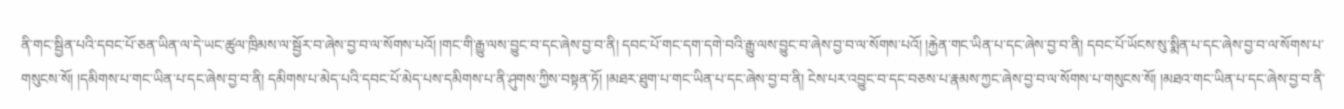ནི་གང་སྦྱིན་པའི་དབང་པོ་ཅན་ཡིན་ལ་དེ་ཡང་ཚུལ་ཁྲིམས་ལ་སྦྱོར་བ་ཞེས་བྱ་བ་ལ་སོགས་པའོ། །གང་གི་རྒྱུ་ལས་བྱུང་བ་དང་ཞེས་བྱ་བ་ནི། དབང་པོ་གང་དག་དགེ་བའི་རྒྱུ་ལས་བྱུང་བ་ཞེས་བྱ་བ་ལ་སོགས་པའོ། །རྐྱེན་གང་ཡིན་པ་དང་ཞེས་བྱ་བ་ནི། དབང་པོ་ཡོངས་སུ་སྨིན་པ་དང་ཞེས་བྱ་བ་ལ་སོགས་པ་གསུངས་སོ། །དམིགས་པ་གང་ཡིན་པ་དང་ཞེས་བྱ་བ་ནི། དམིགས་པ་མེད་པའི་དབང་པོ་མེད་པས་དམིགས་པ་ནི་ཤུགས་ཀྱིས་བསྟན་ཏོ། །མཐར་ཐུག་པ་གང་ཡིན་པ་དང་ཞེས་བྱ་བ་ནི། ངེས་པར་འབྱུང་བ་དང་བཅས་པ་རྣམས་ཀྱང་ཞེས་བྱ་བ་ལ་སོགས་པ་གསུངས་སོ། །མཐའ་གང་ཡིན་པ་དང་ཞེས་བྱ་བ་ནི་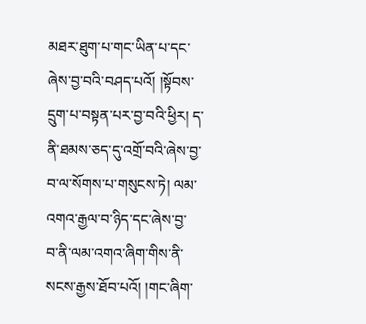མཐར་ཐུག་པ་གང་ཡིན་པ་དང་ཞེས་བྱ་བའི་བཤད་པའོ། །སྟོབས་དྲུག་པ་བསྟན་པར་བྱ་བའི་ཕྱིར། ད་ནི་ཐམས་ཅད་དུ་འགྲོ་བའི་ཞེས་བྱ་བ་ལ་སོགས་པ་གསུངས་ཏེ། ལམ་འགའ་རྒྱལ་བ་ཉིད་དང་ཞེས་བྱ་
བ་ནི་ལམ་འགའ་ཞིག་གིས་ནི་སངས་རྒྱས་ཐོབ་པའོ། །གང་ཞིག་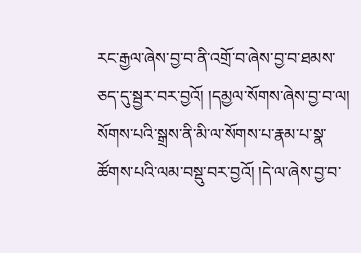རང་རྒྱལ་ཞེས་བྱ་བ་ནི་འགྲོ་བ་ཞེས་བྱ་བ་ཐམས་ཅད་དུ་སྦྱར་བར་བྱའོ། །དམྱལ་སོགས་ཞེས་བྱ་བ་ལ། སོགས་པའི་སྒྲས་ནི་མི་ལ་སོགས་པ་རྣམ་པ་སྣ་ཚོགས་པའི་ལམ་བསྡུ་བར་བྱའོ། །དེ་ལ་ཞེས་བྱ་བ་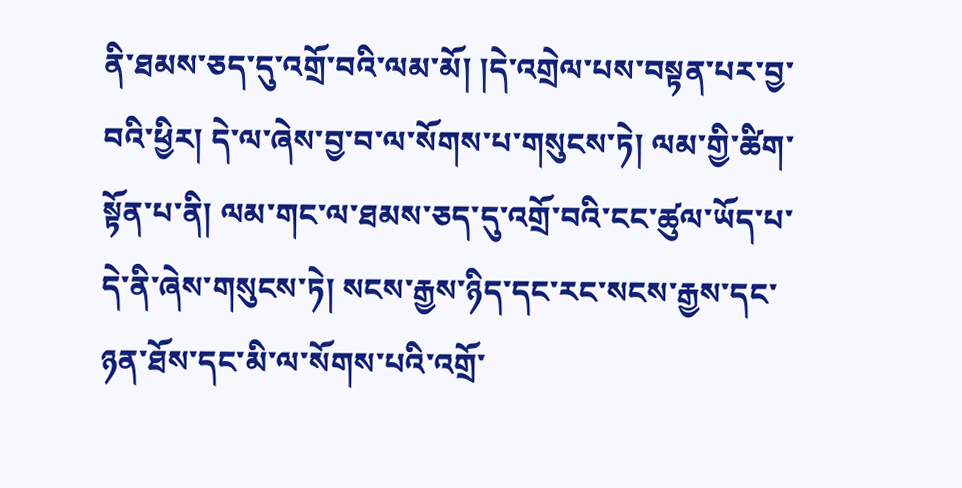ནི་ཐམས་ཅད་དུ་འགྲོ་བའི་ལམ་མོ། །དེ་འགྲེལ་པས་བསྟན་པར་བྱ་བའི་ཕྱིར། དེ་ལ་ཞེས་བྱ་བ་ལ་སོགས་པ་གསུངས་ཏེ། ལམ་གྱི་ཚིག་སྟོན་པ་ནི། ལམ་གང་ལ་ཐམས་ཅད་དུ་འགྲོ་བའི་ངང་ཚུལ་ཡོད་པ་དེ་ནི་ཞེས་གསུངས་ཏེ། སངས་རྒྱས་ཉིད་དང་རང་སངས་རྒྱས་དང་ཉན་ཐོས་དང་མི་ལ་སོགས་པའི་འགྲོ་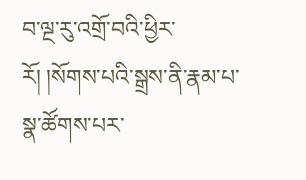བ་ལྔ་རུ་འགྲོ་བའི་ཕྱིར་རོ། །སོགས་པའི་སྒྲས་ནི་རྣམ་པ་སྣ་ཚོགས་པར་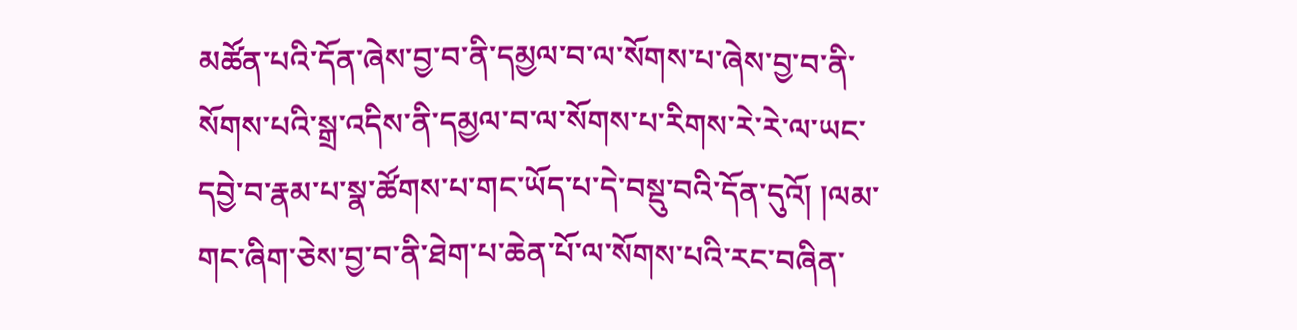མཚོན་པའི་དོན་ཞེས་བྱ་བ་ནི་དམྱལ་བ་ལ་སོགས་པ་ཞེས་བྱ་བ་ནི་སོགས་པའི་སྒྲ་འདིས་ནི་དམྱལ་བ་ལ་སོགས་པ་རིགས་རེ་རེ་ལ་ཡང་དབྱེ་བ་རྣམ་པ་སྣ་ཚོགས་པ་གང་ཡོད་པ་དེ་བསྡུ་བའི་དོན་དུའོ། །ལམ་གང་ཞིག་ཅེས་བྱ་བ་ནི་ཐེག་པ་ཆེན་པོ་ལ་སོགས་པའི་རང་བཞིན་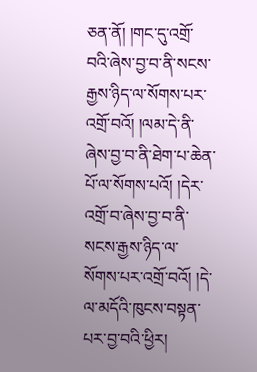ཅན་ནོ། །གང་དུ་འགྲོ་བའི་ཞེས་བྱ་བ་ནི་སངས་རྒྱས་ཉིད་ལ་སོགས་པར་འགྲོ་བའོ། །ལམ་དེ་ནི་ཞེས་བྱ་བ་ནི་ཐེག་པ་ཆེན་པོ་ལ་སོགས་པའོ། །དེར་འགྲོ་བ་ཞེས་བྱ་བ་ནི་སངས་རྒྱས་ཉིད་ལ་སོགས་པར་འགྲོ་བའོ། །དེ་ལ་མདོའི་ཁུངས་བསྟན་པར་བྱ་བའི་ཕྱིར།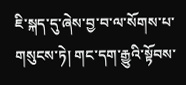ཇི་སྐད་དུ་ཞེས་བྱ་བ་ལ་སོགས་པ་གསུངས་ཏེ། གང་དག་རྒྱུའི་སྟོབས་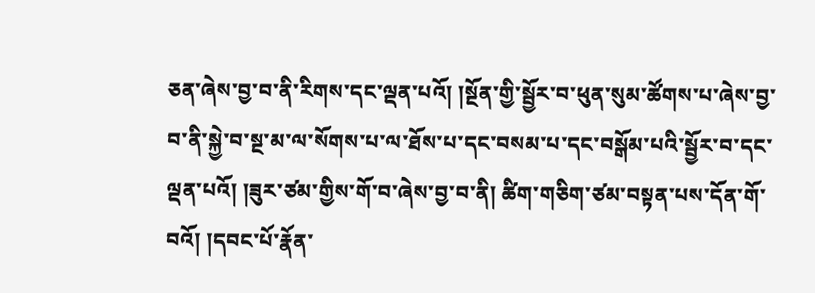ཅན་ཞེས་བྱ་བ་ནི་རིགས་དང་ལྡན་པའོ། །སྔོན་གྱི་སྦྱོར་བ་ཕུན་སུམ་ཚོགས་པ་ཞེས་བྱ་བ་ནི་སྐྱེ་བ་སྔ་མ་ལ་སོགས་པ་ལ་ཐོས་པ་དང་བསམ་པ་དང་བསྒོམ་པའི་སྦྱོར་བ་དང་ལྡན་པའོ། །ཟུར་ཙམ་གྱིས་གོ་བ་ཞེས་བྱ་བ་ནི། ཚིག་གཅིག་ཙམ་བསྟན་པས་དོན་གོ་བའོ། །དབང་པོ་རྣོན་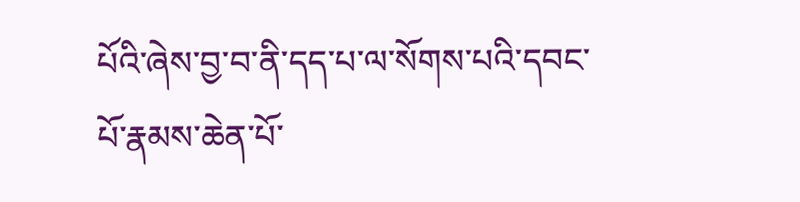པོའི་ཞེས་བྱ་བ་ནི་དད་པ་ལ་སོགས་པའི་དབང་པོ་རྣམས་ཆེན་པོ་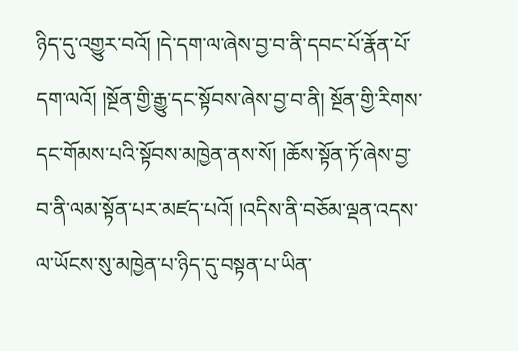ཉིད་དུ་འགྱུར་བའོ། །དེ་དག་ལ་ཞེས་བྱ་བ་ནི་དབང་པོ་རྣོན་པོ་དག་ལའོ། །སྔོན་གྱི་རྒྱུ་དང་སྟོབས་ཞེས་བྱ་བ་ནི། སྔོན་གྱི་རིགས་དང་གོམས་པའི་སྟོབས་མཁྱེན་ནས་སོ། །ཆོས་སྟོན་ཏོ་ཞེས་བྱ་བ་ནི་ལམ་སྟོན་པར་མཛད་པའོ། །འདིས་ནི་བཅོམ་ལྡན་འདས་ལ་ཡོངས་སུ་མཁྱེན་པ་ཉིད་དུ་བསྟན་པ་ཡིན་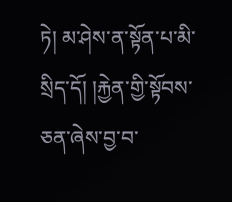ཏེ། མ་ཤེས་ན་སྟོན་པ་མི་སྲིད་དོ། །རྐྱེན་གྱི་སྟོབས་ཅན་ཞེས་བྱ་བ་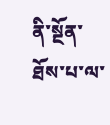ནི་སྔོན་ཐོས་པ་ལ་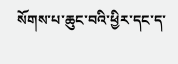སོགས་པ་ཆུང་བའི་ཕྱིར་དང་ད་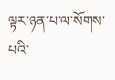ལྟར་ཉན་པ་ལ་སོགས་པའི་